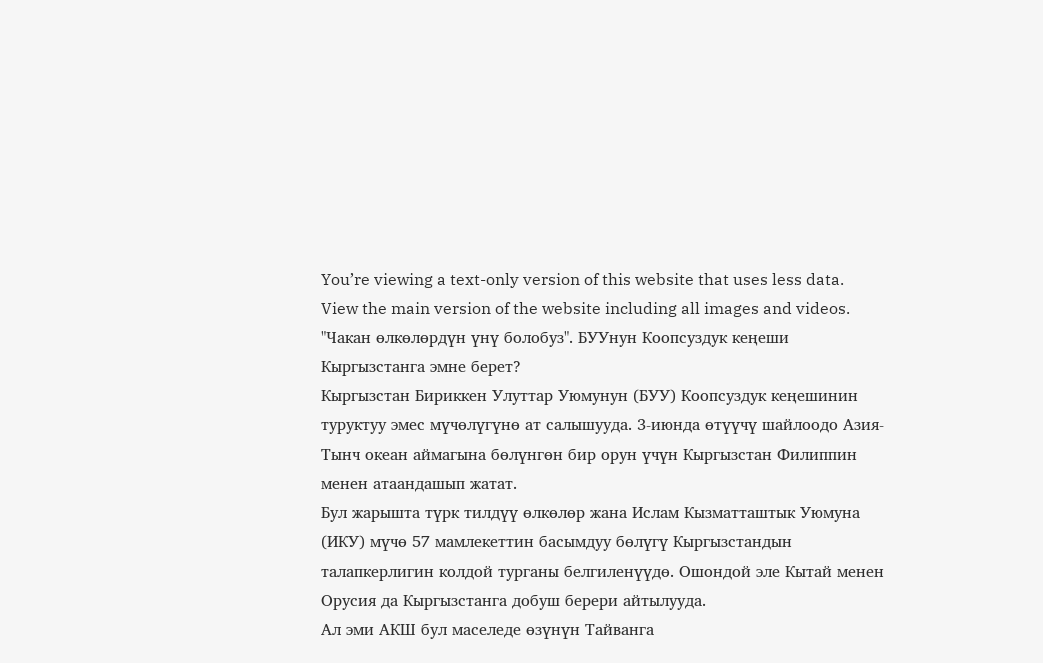You’re viewing a text-only version of this website that uses less data. View the main version of the website including all images and videos.
"Чакан өлкөлөрдүн үнү болобуз". БУУнун Коопсуздук кеңеши Кыргызстанга эмне берет?
Кыргызстан Бириккен Улуттар Уюмунун (БУУ) Коопсуздук кеңешинин туруктуу эмес мүчөлүгүнө ат салышууда. 3-июнда өтүүчү шайлоодо Азия-Тынч океан аймагына бөлүнгөн бир орун үчүн Кыргызстан Филиппин менен атаандашып жатат.
Бул жарышта түрк тилдүү өлкөлөр жана Ислам Кызматташтык Уюмуна (ИКУ) мүчө 57 мамлекеттин басымдуу бөлүгү Кыргызстандын талапкерлигин колдой турганы белгиленүүдө. Ошондой эле Кытай менен Орусия да Кыргызстанга добуш берери айтылууда.
Ал эми АКШ бул маселеде өзүнүн Тайванга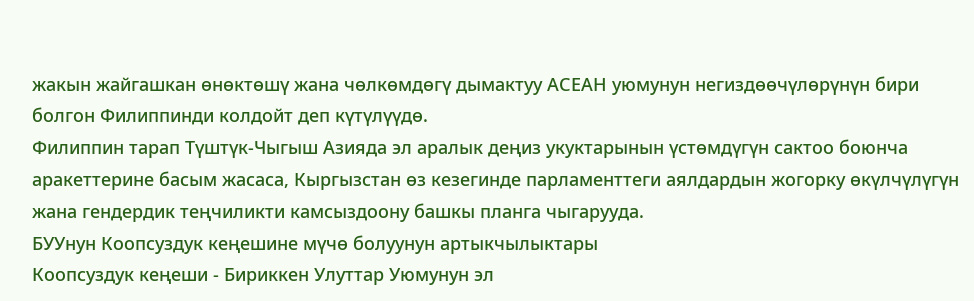жакын жайгашкан өнөктөшү жана чөлкөмдөгү дымактуу АСЕАН уюмунун негиздөөчүлөрүнүн бири болгон Филиппинди колдойт деп күтүлүүдө.
Филиппин тарап Түштүк-Чыгыш Азияда эл аралык деңиз укуктарынын үстөмдүгүн сактоо боюнча аракеттерине басым жасаса, Кыргызстан өз кезегинде парламенттеги аялдардын жогорку өкүлчүлүгүн жана гендердик теңчиликти камсыздоону башкы планга чыгарууда.
БУУнун Коопсуздук кеңешине мүчө болуунун артыкчылыктары
Коопсуздук кеңеши - Бириккен Улуттар Уюмунун эл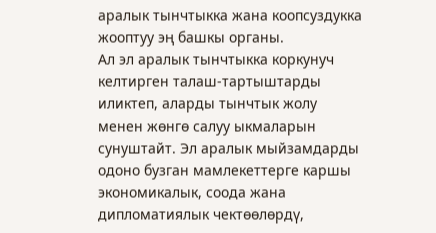аралык тынчтыкка жана коопсуздукка жооптуу эң башкы органы.
Ал эл аралык тынчтыкка коркунуч келтирген талаш-тартыштарды иликтеп, аларды тынчтык жолу менен жөнгө салуу ыкмаларын сунуштайт. Эл аралык мыйзамдарды одоно бузган мамлекеттерге каршы экономикалык, соода жана дипломатиялык чектөөлөрдү,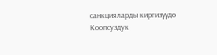санкцияларды киргизүүдө Коопсуздук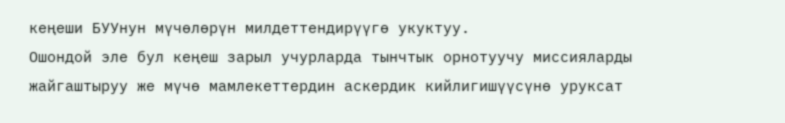кеңеши БУУнун мүчөлөрүн милдеттендирүүгө укуктуу.
Ошондой эле бул кеңеш зарыл учурларда тынчтык орнотуучу миссияларды жайгаштыруу же мүчө мамлекеттердин аскердик кийлигишүүсүнө уруксат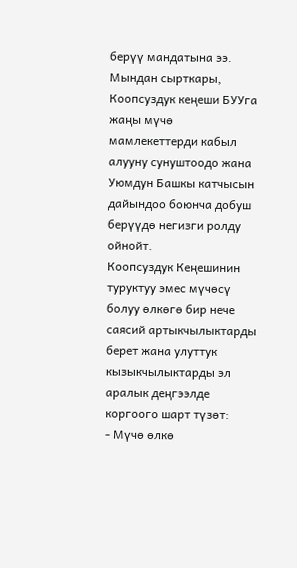берүү мандатына ээ.
Мындан сырткары, Коопсуздук кеңеши БУУга жаңы мүчө мамлекеттерди кабыл алууну сунуштоодо жана Уюмдун Башкы катчысын дайындоо боюнча добуш берүүдө негизги ролду ойнойт.
Коопсуздук Кеңешинин туруктуу эмес мүчөсү болуу өлкөгө бир нече саясий артыкчылыктарды берет жана улуттук кызыкчылыктарды эл аралык деңгээлде коргоого шарт түзөт:
- Мүчө өлкө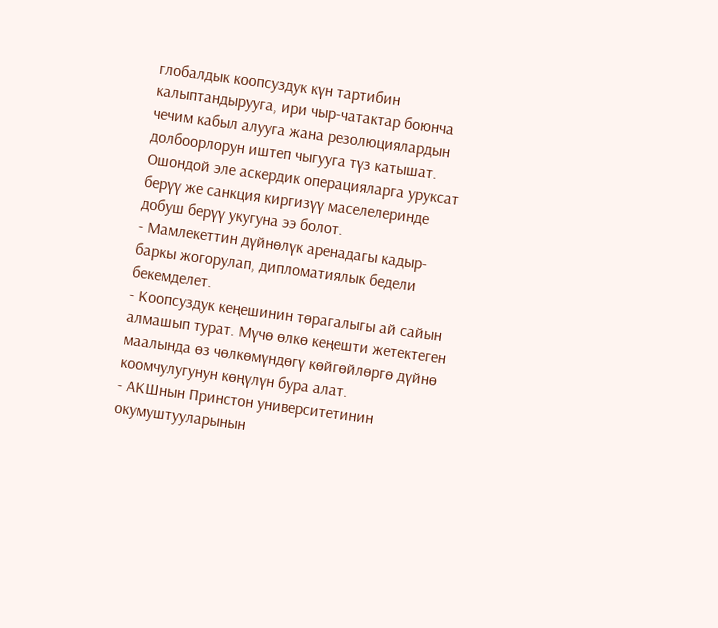глобалдык коопсуздук күн тартибин калыптандырууга, ири чыр-чатактар боюнча чечим кабыл алууга жана резолюциялардын долбоорлорун иштеп чыгууга түз катышат. Ошондой эле аскердик операцияларга уруксат берүү же санкция киргизүү маселелеринде добуш берүү укугуна ээ болот.
- Мамлекеттин дүйнөлүк аренадагы кадыр-баркы жогорулап, дипломатиялык бедели бекемделет.
- Коопсуздук кеңешинин төрагалыгы ай сайын алмашып турат. Мүчө өлкө кеңешти жетектеген маалында өз чөлкөмүндөгү көйгөйлөргө дүйнө коомчулугунун көңүлүн бура алат.
- АКШнын Принстон университетинин окумуштууларынын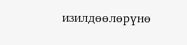изилдөөлөрүнө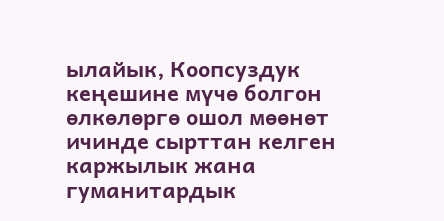ылайык, Коопсуздук кеңешине мүчө болгон өлкөлөргө ошол мөөнөт ичинде сырттан келген каржылык жана гуманитардык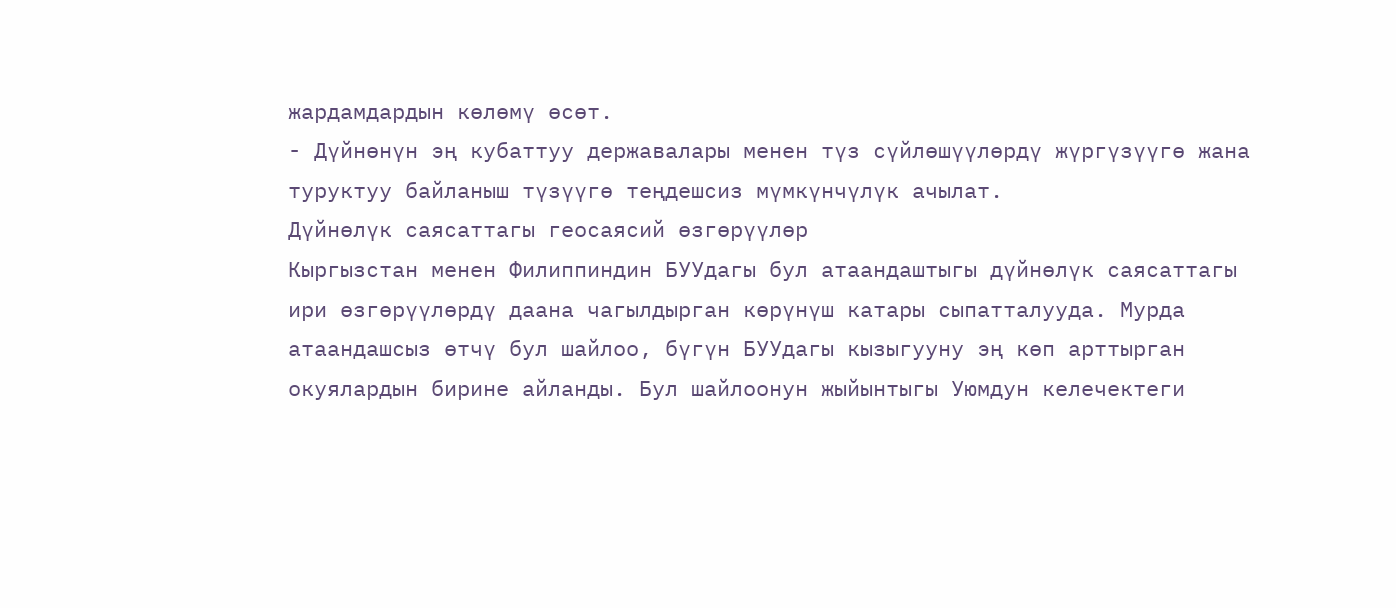жардамдардын көлөмү өсөт.
- Дүйнөнүн эң кубаттуу державалары менен түз сүйлөшүүлөрдү жүргүзүүгө жана туруктуу байланыш түзүүгө теңдешсиз мүмкүнчүлүк ачылат.
Дүйнөлүк саясаттагы геосаясий өзгөрүүлөр
Кыргызстан менен Филиппиндин БУУдагы бул атаандаштыгы дүйнөлүк саясаттагы ири өзгөрүүлөрдү даана чагылдырган көрүнүш катары сыпатталууда. Мурда атаандашсыз өтчү бул шайлоо, бүгүн БУУдагы кызыгууну эң көп арттырган окуялардын бирине айланды. Бул шайлоонун жыйынтыгы Уюмдун келечектеги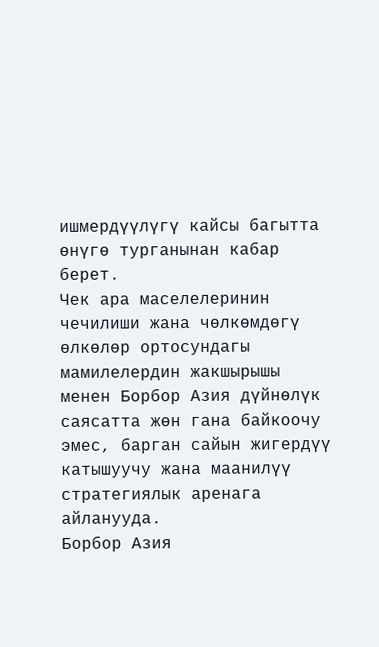ишмердүүлүгү кайсы багытта өнүгө турганынан кабар берет.
Чек ара маселелеринин чечилиши жана чөлкөмдөгү өлкөлөр ортосундагы мамилелердин жакшырышы менен Борбор Азия дүйнөлүк саясатта жөн гана байкоочу эмес, барган сайын жигердүү катышуучу жана маанилүү стратегиялык аренага айланууда.
Борбор Азия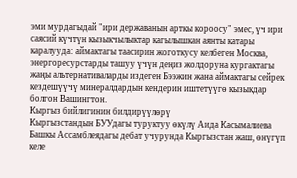эми мурдагыдай "ири державанын арткы короосу" эмес, үч ири саясий күчтүн кызыкчылыктар кагылышкан аянты катары каралууда: аймактагы таасирин жоготкусу келбеген Москва, энергоресурстарды ташуу үчүн деңиз жолдоруна кургактагы жаңы альтернативаларды издеген Бээжин жана аймактагы сейрек кездешүүчү минералдардын кендерин иштетүүгө кызыкдар болгон Вашингтон.
Кыргыз бийлигинин билдирүүлөрү
Кыргызстандын БУУдагы туруктуу өкүлү Аида Касымалиева Башкы Ассамблеядагы дебат учурунда Кыргызстан жаш, өнүгүп келе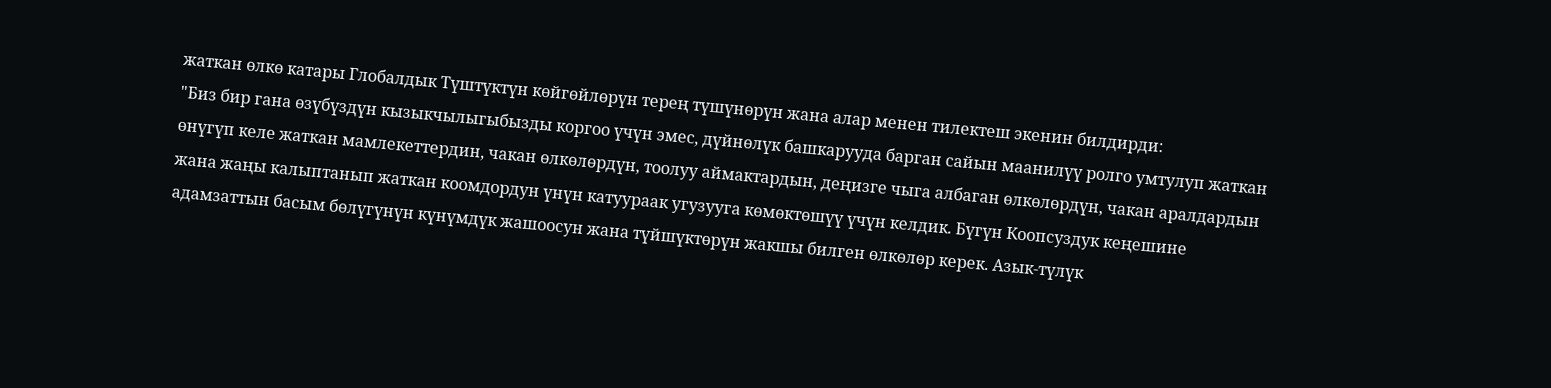жаткан өлкө катары Глобалдык Түштүктүн көйгөйлөрүн терең түшүнөрүн жана алар менен тилектеш экенин билдирди:
"Биз бир гана өзүбүздүн кызыкчылыгыбызды коргоо үчүн эмес, дүйнөлүк башкарууда барган сайын маанилүү ролго умтулуп жаткан өнүгүп келе жаткан мамлекеттердин, чакан өлкөлөрдүн, тоолуу аймактардын, деңизге чыга албаган өлкөлөрдүн, чакан аралдардын жана жаңы калыптанып жаткан коомдордун үнүн катуураак угузууга көмөктөшүү үчүн келдик. Бүгүн Коопсуздук кеңешине адамзаттын басым бөлүгүнүн күнүмдүк жашоосун жана түйшүктөрүн жакшы билген өлкөлөр керек. Азык-түлүк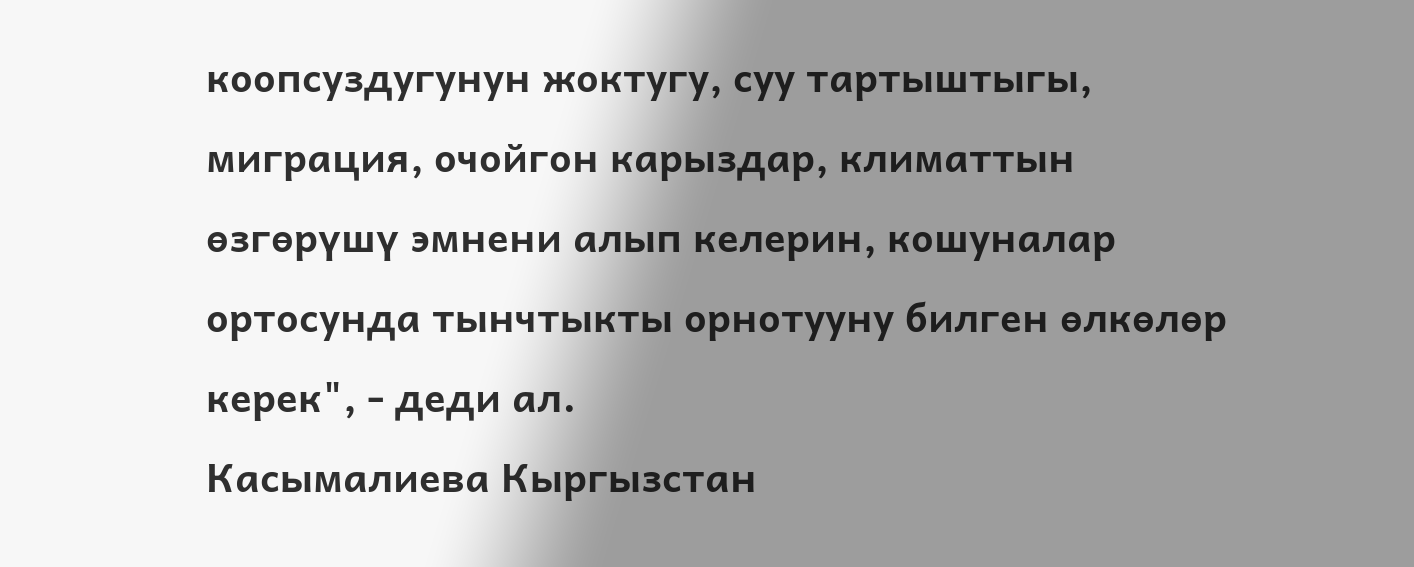коопсуздугунун жоктугу, суу тартыштыгы, миграция, очойгон карыздар, климаттын өзгөрүшү эмнени алып келерин, кошуналар ортосунда тынчтыкты орнотууну билген өлкөлөр керек", - деди ал.
Касымалиева Кыргызстан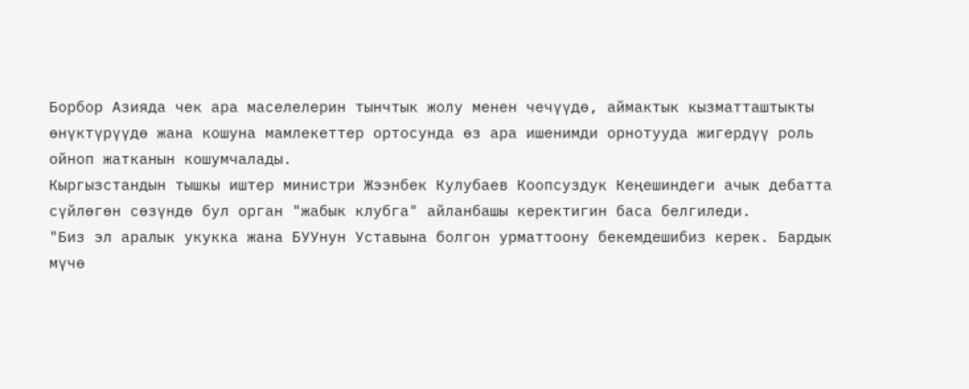Борбор Азияда чек ара маселелерин тынчтык жолу менен чечүүдө, аймактык кызматташтыкты өнүктүрүүдө жана кошуна мамлекеттер ортосунда өз ара ишенимди орнотууда жигердүү роль ойноп жатканын кошумчалады.
Кыргызстандын тышкы иштер министри Жээнбек Кулубаев Коопсуздук Кеңешиндеги ачык дебатта сүйлөгөн сөзүндө бул орган "жабык клубга" айланбашы керектигин баса белгиледи.
"Биз эл аралык укукка жана БУУнун Уставына болгон урматтоону бекемдешибиз керек. Бардык мүчө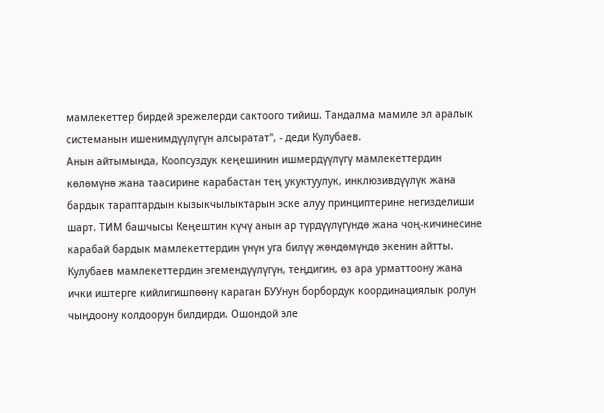мамлекеттер бирдей эрежелерди сактоого тийиш. Тандалма мамиле эл аралык системанын ишенимдүүлүгүн алсыратат", - деди Кулубаев.
Анын айтымында, Коопсуздук кеңешинин ишмердүүлүгү мамлекеттердин көлөмүнө жана таасирине карабастан тең укуктуулук, инклюзивдүүлүк жана бардык тараптардын кызыкчылыктарын эске алуу принциптерине негизделиши шарт. ТИМ башчысы Кеңештин күчү анын ар түрдүүлүгүндө жана чоң-кичинесине карабай бардык мамлекеттердин үнүн уга билүү жөндөмүндө экенин айтты.
Кулубаев мамлекеттердин эгемендүүлүгүн, теңдигин, өз ара урматтоону жана ички иштерге кийлигишпөөнү караган БУУнун борбордук координациялык ролун чыңдоону колдоорун билдирди. Ошондой эле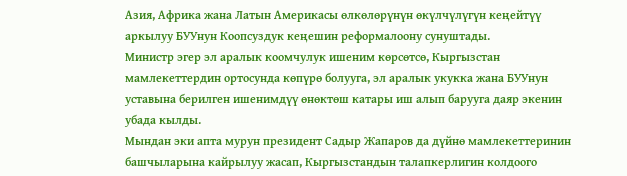Азия, Африка жана Латын Америкасы өлкөлөрүнүн өкүлчүлүгүн кеңейтүү аркылуу БУУнун Коопсуздук кеңешин реформалоону сунуштады.
Министр эгер эл аралык коомчулук ишеним көрсөтсө, Кыргызстан мамлекеттердин ортосунда көпүрө болууга, эл аралык укукка жана БУУнун уставына берилген ишенимдүү өнөктөш катары иш алып барууга даяр экенин убада кылды.
Мындан эки апта мурун президент Садыр Жапаров да дүйнө мамлекеттеринин башчыларына кайрылуу жасап, Кыргызстандын талапкерлигин колдоого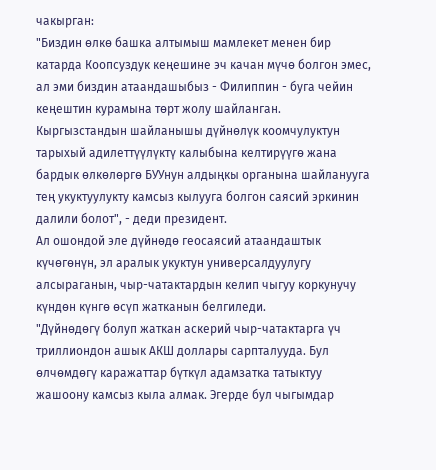чакырган:
"Биздин өлкө башка алтымыш мамлекет менен бир катарда Коопсуздук кеңешине эч качан мүчө болгон эмес, ал эми биздин атаандашыбыз - Филиппин - буга чейин кеңештин курамына төрт жолу шайланган. Кыргызстандын шайланышы дүйнөлүк коомчулуктун тарыхый адилеттүүлүктү калыбына келтирүүгө жана бардык өлкөлөргө БУУнун алдыңкы органына шайланууга тең укуктуулукту камсыз кылууга болгон саясий эркинин далили болот", - деди президент.
Ал ошондой эле дүйнөдө геосаясий атаандаштык күчөгөнүн, эл аралык укуктун универсалдуулугу алсыраганын, чыр-чатактардын келип чыгуу коркунучу күндөн күнгө өсүп жатканын белгиледи.
"Дүйнөдөгү болуп жаткан аскерий чыр-чатактарга үч триллиондон ашык АКШ доллары сарпталууда. Бул өлчөмдөгү каражаттар бүткүл адамзатка татыктуу жашоону камсыз кыла алмак. Эгерде бул чыгымдар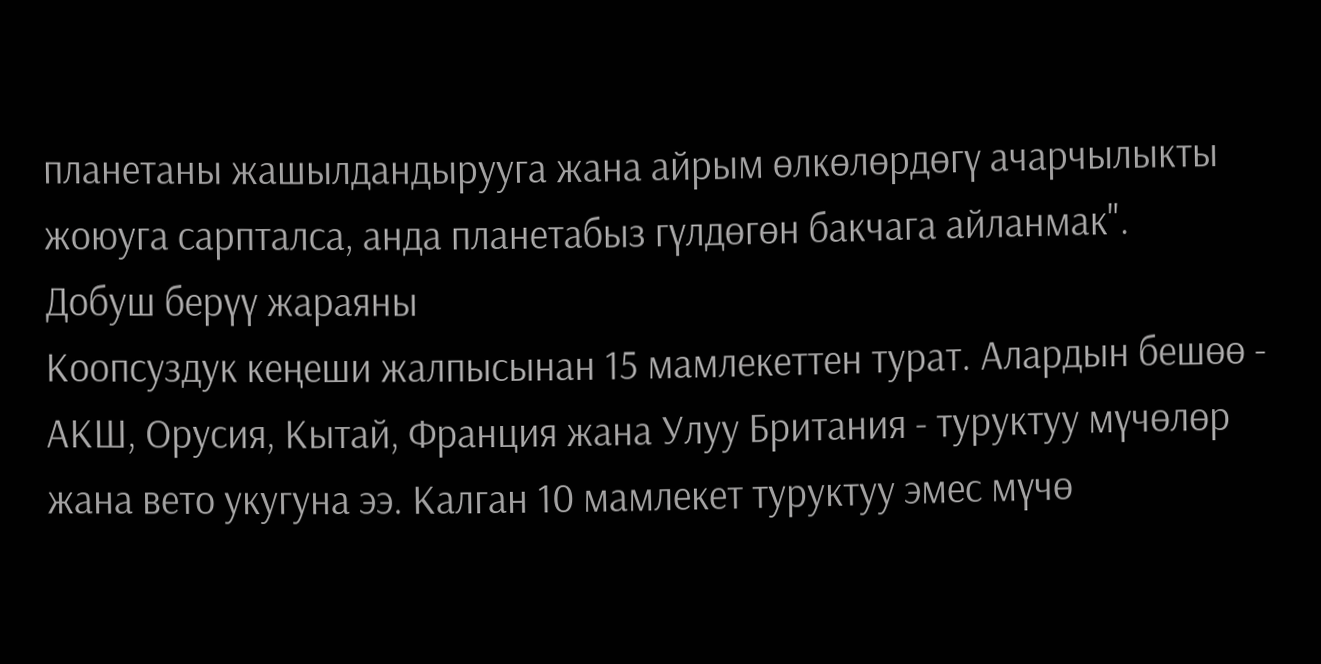планетаны жашылдандырууга жана айрым өлкөлөрдөгү ачарчылыкты жоюуга сарпталса, анда планетабыз гүлдөгөн бакчага айланмак".
Добуш берүү жараяны
Коопсуздук кеңеши жалпысынан 15 мамлекеттен турат. Алардын бешөө - АКШ, Орусия, Кытай, Франция жана Улуу Британия - туруктуу мүчөлөр жана вето укугуна ээ. Калган 10 мамлекет туруктуу эмес мүчө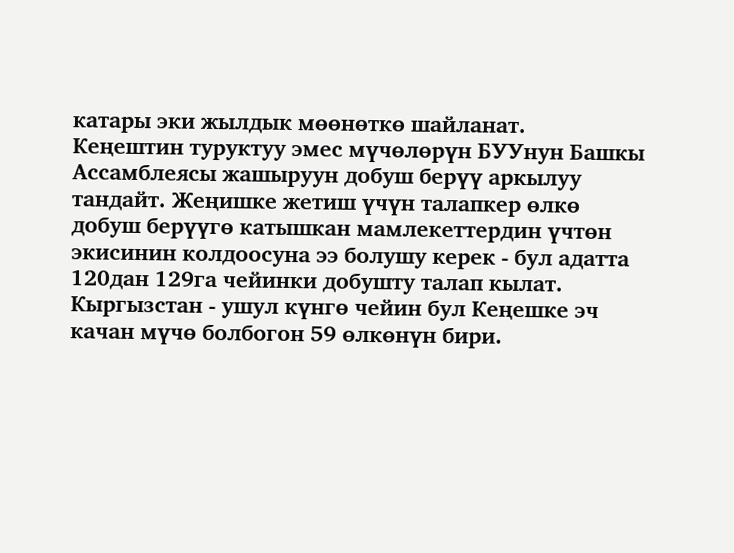катары эки жылдык мөөнөткө шайланат.
Кеңештин туруктуу эмес мүчөлөрүн БУУнун Башкы Ассамблеясы жашыруун добуш берүү аркылуу тандайт. Жеңишке жетиш үчүн талапкер өлкө добуш берүүгө катышкан мамлекеттердин үчтөн экисинин колдоосуна ээ болушу керек - бул адатта 120дан 129га чейинки добушту талап кылат.
Кыргызстан - ушул күнгө чейин бул Кеңешке эч качан мүчө болбогон 59 өлкөнүн бири.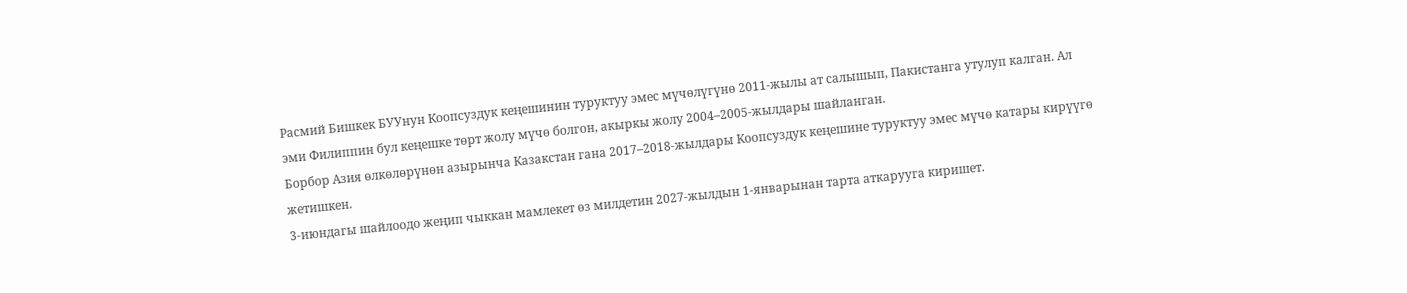Расмий Бишкек БУУнун Коопсуздук кеңешинин туруктуу эмес мүчөлүгүнө 2011-жылы ат салышып, Пакистанга утулуп калган. Ал эми Филиппин бул кеңешке төрт жолу мүчө болгон, акыркы жолу 2004–2005-жылдары шайланган.
Борбор Азия өлкөлөрүнөн азырынча Казакстан гана 2017–2018-жылдары Коопсуздук кеңешине туруктуу эмес мүчө катары кирүүгө жетишкен.
3-июндагы шайлоодо жеңип чыккан мамлекет өз милдетин 2027-жылдын 1-январынан тарта аткарууга киришет.